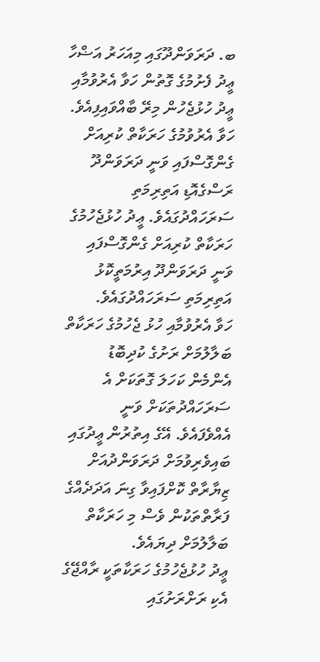ބ. ދަރަވަންދޫގައި މިއަހަރު އަޟްހާ ޢީދު ފެށުމުގެ ގޮތުން ހަވާ އެރުވުމާއި ޢީދު ހުޅުޖެހުން މިރޭ ބާއްވައިފިއެވެ.
ހަވާ އެރުވުމުގެ ހަރަކާތް ކުރިއަށް ގެންގޮސްފައި ވަނީ ދަރަވަންދޫ ރަސްގެއޮޑި އަތިރިމަތި ސަރަހައްދުގައެވެ. ޢީދު ހުޅުޖެހުމުގެ ހަރަކާތް ކުރިއަށް ގެންގޮސްފައި ވަނީ ދަރަވަންދޫ އިރުމަތީކޮޅު އަތިރިމަތި ސަރަހައްދުގައެވެ.
ހަވާ އެރުވުމާއި ހުޅު ޖެހުމުގެ ހަރަކާތް ބަލާލުމަށް ރަށުގެ ކުދިބޮޑު އެންމެން ކަހަލަ ގޮތަކަށް އެ ސަރަހައްދުތަކަށް ވަނީ އެއްވެފައެވެ. އޭގެ އިތުރުން ޢީދުގައި ބައިވެރިވުމަށް ދަރަވަންދުއަށް ޒިޔާރާތް ކޮށްފައިވާ ގިނަ އަދަދެއްގެ ފަރާތްތަކުން ވެސް މި ހަރަކާތް ބަލާލުމަށް ދިޔައެވެ.
ޢީދު ހުޅުޖެހުމުގެ ހަރަކާތަކީ ރާއްޖޭގެ އެކި ރަށްރަށުގައި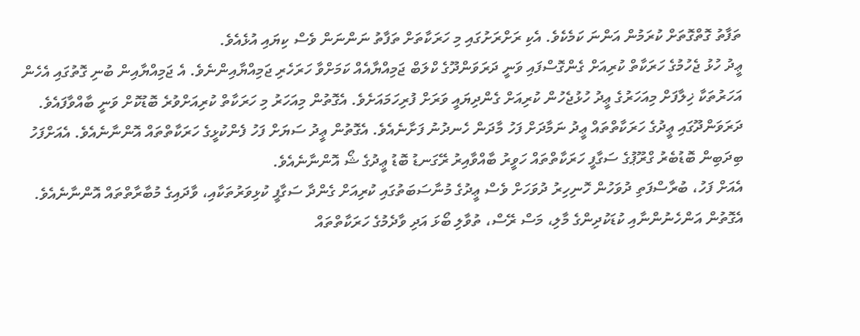ތަފާތު ގޮތްގޮތަށް ކުރަމުން އަންނަ ކަމެކެވެ. އެކި ރަށްރަށުގައި މި ހަރަކާތަށް ތަފާތު ނަންނަން ވެސް ކިޔައި އުޅެއެވެ.
ޢީދު ހުޅު ޖެހުމުގެ ހަރަކާތް ކުރިއަށް ގެންގޮސްފައި ވަނީ ދަރަވަންދޫގެ ކްލަބް ޖަމިއްޔާއެއް ކަމަށްވާ ހަރަހެރި ޖަމިއްޔާއިންނެވެ. އެ ޖަމިއްޔާއިން ބުނި ގޮތުގައި އެހެން އަހަރުތަކާ ޚިލާފަށް މިއަހަރުގެ ޢީދު ހުޅުޖެހުން ކުރިއަށް ގެންދިޔައީ ވަރަށް ފުރިހަމައަށެވެ. އެގޮތުން މިއަހަރު މި ހަރަކާތް ކުރިއަށްވުރެ ބޮޑުކޮށް ވަނީ ބާއްވާފައެވެ.
ދަރަވަންދޫގައި ޢީދުގެ ހަރަކާތްތައް ޢީދު ނަމާދަށް ފަހު މާދަން ހެނދުނު ފަށާނެއެވެ. އެގޮތުން ޢީދު ސަޔަށް ފަހު ފެންކުޅީގެ ހަރަކާތްތައް އޮންނާނެއެވެ. އެއަށްފަހު ބިދަބިން ބޮޑުބެރު ގްރޫޕުގެ ސަގާފީ ހަރަކާތްތައް ހަވީރު ބާއްވާއިރު ރޭގަނޑު ބޮޑު ޢީދުގެ ޝޯ އޮންނާނެއެވެ.
އެއަށް ފަހު، ބުރާސްފަތި ދުވަހުން ހޮނިހިރު ދުވަހަށް ވެސް ޢީދުގެ މުނާސަބަތުގައި ކުރިއަށް ގެންދާ ސަގާފީ ކުޅިވަރުތަކާއި، ވާދައިގެ މުބާރާތްތައް އޮންނާނެއެވެ. އެގޮތުން އަންހެނުންނާއި ކުޑަކުދިންގެ މާލި، މަސް ރޭސް، ތުވާލި ބޯޅަ އަދި ވާދެމުގެ ހަރަކާތްތައް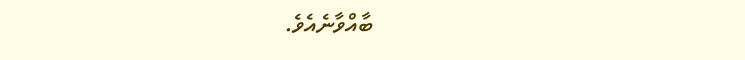ބާއްވާނެއެވެ.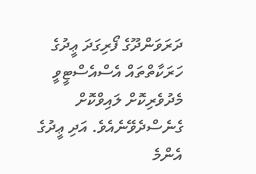ދަރަވަންދޫގެ ފޯރިގަދަ ޢީދުގެ ހަރަކާތްތައް އެސްއެސްޓީވީ މެދުވެރިކޮށް ލައިވްކޮށް ގެނެސްދެވޭނެއެވެ. އަދި ޢީދުގެ އެންމެ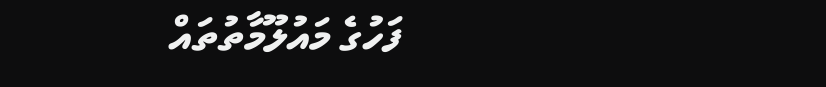ފަހުގެ މައުލޫމާތުތައް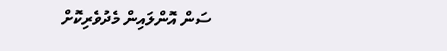ސަން އޮންލައިން މެދުވެރިކޮށް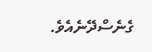ގެނެސްދޭނެއެވެ.